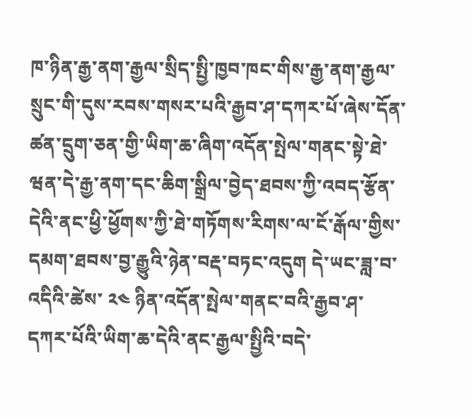ཁ་ཉིན་རྒྱ་ནག་རྒྱལ་སྲིད་སྤྱི་ཁྱབ་ཁང་གིས་རྒྱ་ནག་རྒྱལ་སྲུང་གི་དུས་རབས་གསར་པའི་རྒྱབ་ཤ་དཀར་པོ་ཞེས་དོན་ཚན་དྲུག་ཅན་གྱི་ཡིག་ཆ་ཞིག་འདོན་སྤེལ་གནང་སྟེ་ཐེ་ཝན་དེ་རྒྱ་ནག་དང་ཆིག་སྒྲིལ་བྱེད་ཐབས་ཀྱི་འབད་རྩོན་དེའི་ནང་ཕྱི་ཕྱོགས་ཀྱི་ཐེ་གཏོགས་རིགས་ལ་ངོ་རྒོལ་གྱིས་དམག་ཐབས་བྱ་རྒྱུའི་ཉེན་བརྡ་བཏང་འདུག དེ་ཡང་ཟླ་བ་འདིའི་ཚེས་ ༢༤ ཉིན་འདོན་སྤེལ་གནང་བའི་རྒྱབ་ཤ་དཀར་པོའི་ཡིག་ཆ་དེའི་ནང་རྒྱལ་སྤྱིའི་བདེ་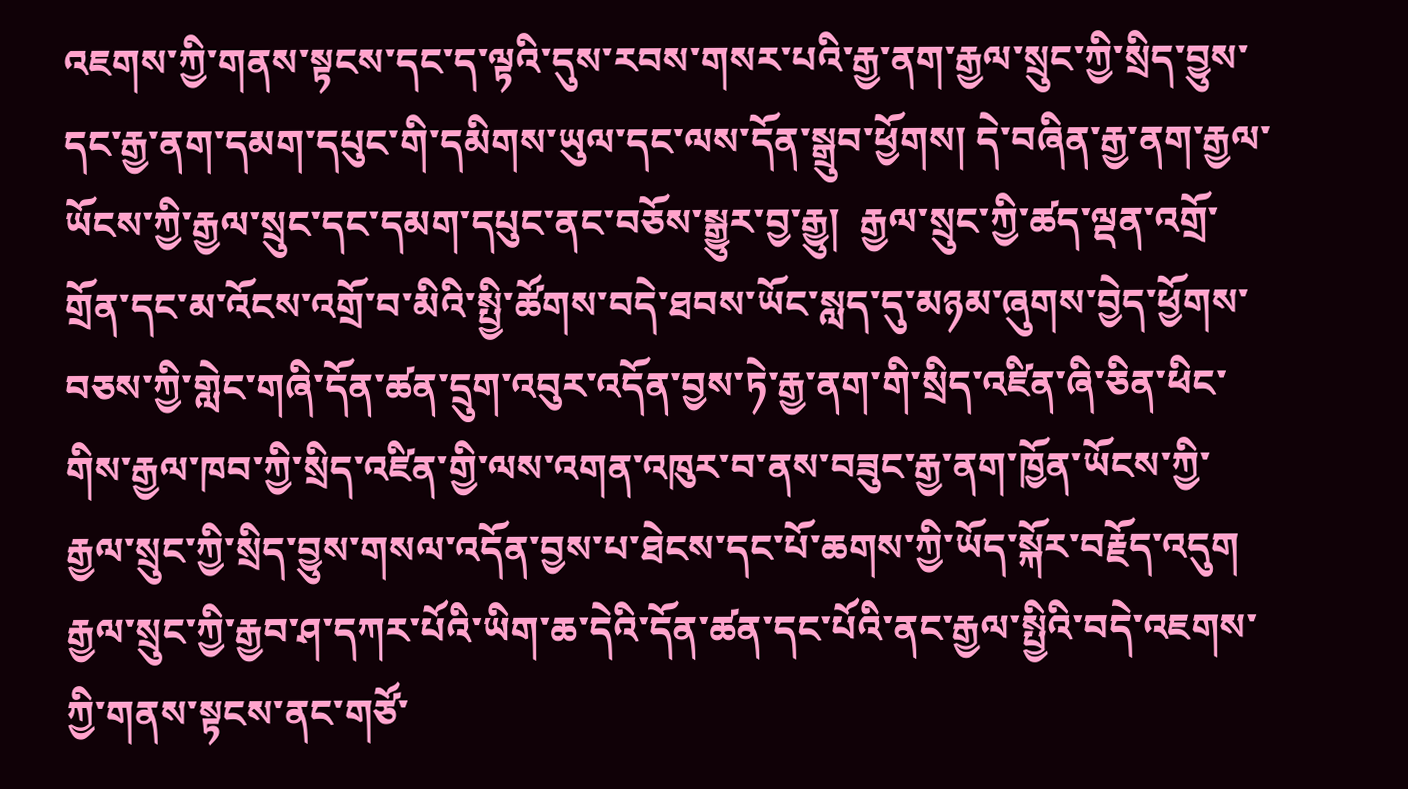འཇགས་ཀྱི་གནས་སྟངས་དང་ད་ལྟའི་དུས་རབས་གསར་པའི་རྒྱ་ནག་རྒྱལ་སྲུང་ཀྱི་སྲིད་བྱུས་དང་རྒྱ་ནག་དམག་དཔུང་གི་དམིགས་ཡུལ་དང་ལས་དོན་སྒྲུབ་ཕྱོགས། དེ་བཞིན་རྒྱ་ནག་རྒྱལ་ཡོངས་ཀྱི་རྒྱལ་སྲུང་དང་དམག་དཔུང་ནང་བཅོས་སྒྱུར་བྱ་རྒྱུ།  རྒྱལ་སྲུང་ཀྱི་ཚད་ལྡན་འགྲོ་གྲོན་དང་མ་འོངས་འགྲོ་བ་མིའི་སྤྱི་ཚོགས་བདེ་ཐབས་ཡོང་སླད་དུ་མཉམ་ཞུགས་བྱེད་ཕྱོགས་བཅས་ཀྱི་གླེང་གཞི་དོན་ཚན་དྲུག་འབུར་འདོན་བྱས་ཏེ་རྒྱ་ནག་གི་སྲིད་འཛིན་ཞི་ཅིན་ཕིང་གིས་རྒྱལ་ཁབ་ཀྱི་སྲིད་འཛིན་གྱི་ལས་འགན་འཁུར་བ་ནས་བཟུང་རྒྱ་ནག་ཁྱོན་ཡོངས་ཀྱི་རྒྱལ་སྲུང་ཀྱི་སྲིད་བྱུས་གསལ་འདོན་བྱས་པ་ཐེངས་དང་པོ་ཆགས་ཀྱི་ཡོད་སྐོར་བརྗོད་འདུག རྒྱལ་སྲུང་ཀྱི་རྒྱབ་ཤ་དཀར་པོའི་ཡིག་ཆ་དེའི་དོན་ཚན་དང་པོའི་ནང་རྒྱལ་སྤྱིའི་བདེ་འཇགས་ཀྱི་གནས་སྟངས་ནང་གཙོ་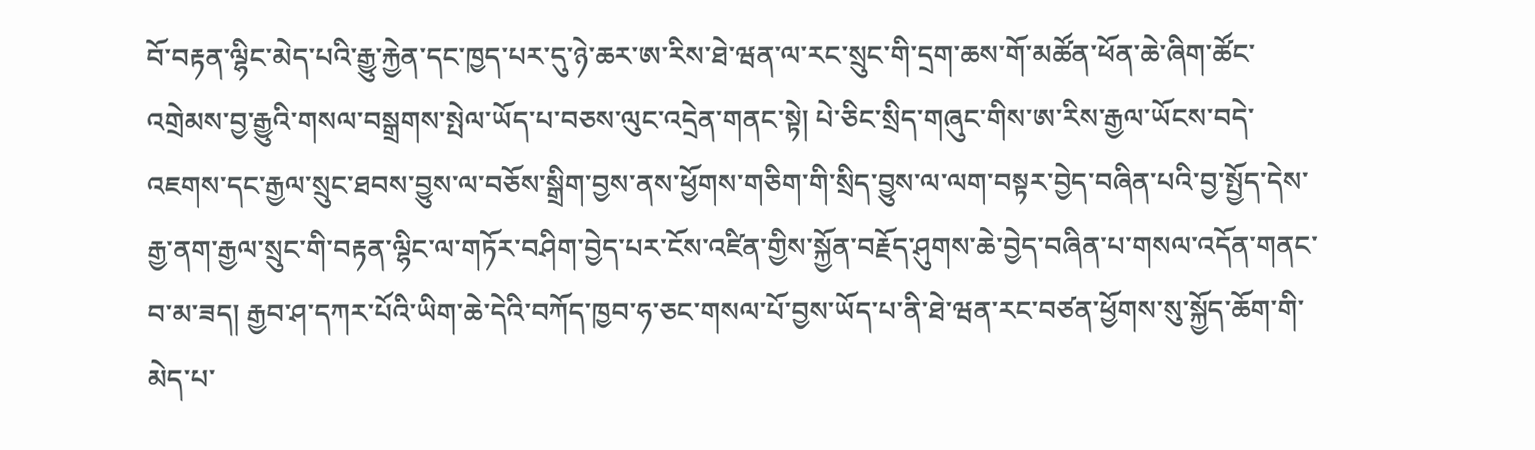བོ་བརྟན་ལྷིང་མེད་པའི་རྒྱུ་རྐྱེན་དང་ཁྱད་པར་དུ་ཉེ་ཆར་ཨ་རིས་ཐེ་ཝན་ལ་རང་སྲུང་གི་དྲག་ཆས་གོ་མཚོན་ཕོན་ཆེ་ཞིག་ཚོང་འགྲེམས་བྱ་རྒྱུའི་གསལ་བསྒྲགས་སྤེལ་ཡོད་པ་བཅས་ལུང་འདྲེན་གནང་སྟེ། པེ་ཅིང་སྲིད་གཞུང་གིས་ཨ་རིས་རྒྱལ་ཡོངས་བདེ་འཇགས་དང་རྒྱལ་སྲུང་ཐབས་བྱུས་ལ་བཅོས་སྒྲིག་བྱས་ནས་ཕྱོགས་གཅིག་གི་སྲིད་བྱུས་ལ་ལག་བསྟར་བྱེད་བཞིན་པའི་བྱ་སྤྱོད་དེས་རྒྱ་ནག་རྒྱལ་སྲུང་གི་བརྟན་ལྷིང་ལ་གཏོར་བཤིག་བྱེད་པར་ངོས་འཛིན་གྱིས་སྐྱོན་བརྗོད་ཤུགས་ཆེ་བྱེད་བཞིན་པ་གསལ་འདོན་གནང་བ་མ་ཟད། རྒྱབ་ཤ་དཀར་པོའི་ཡིག་ཆེ་དེའི་བཀོད་ཁྱབ་ཧ་ཅང་གསལ་པོ་བྱས་ཡོད་པ་ནི་ཐེ་ཝན་རང་བཙན་ཕྱོགས་སུ་སྐྱོད་ཆོག་གི་མེད་པ་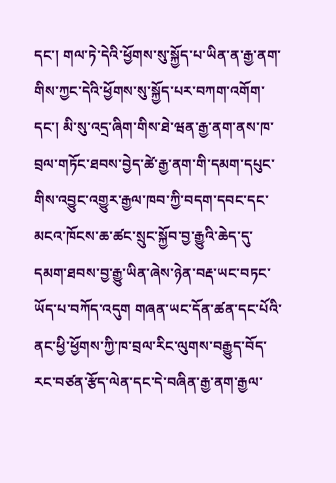དང་། གལ་ཏེ་དེའི་ཕྱོགས་སུ་སྐྱོད་པ་ཡིན་ན་རྒྱ་ནག་གིས་ཀྱང་དེའི་ཕྱོགས་སུ་སྐྱོད་པར་བཀག་འགོག་དང་། མི་སུ་འདྲ་ཞིག་གིས་ཐེ་ཝན་རྒྱ་ནག་ནས་ཁ་བྲལ་གཏོང་ཐབས་བྱེད་ཚེ་རྒྱ་ནག་གི་དམག་དཔུང་གིས་འབྱུང་འགྱུར་རྒྱལ་ཁབ་ཀྱི་བདག་དབང་དང་མངའ་ཁོངས་ཆ་ཚང་སྲུང་སྐྱོབ་བྱ་རྒྱུའི་ཆེད་དུ་དམག་ཐབས་བྱ་རྒྱུ་ཡིན་ཞེས་ཉེན་བརྡ་ཡང་བཏང་ཡོད་པ་བཀོད་འདུག གཞན་ཡང་དོན་ཚན་དང་པོའི་ནང་ཕྱི་ཕྱོགས་ཀྱི་ཁ་བྲལ་རིང་ལུགས་བརྒྱུད་བོད་རང་བཙན་རྩོད་ལེན་དང་དེ་བཞིན་རྒྱ་ནག་རྒྱལ་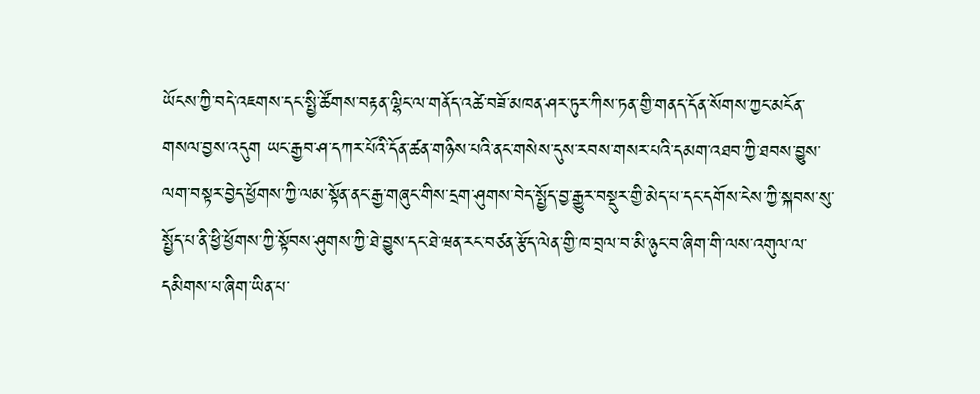ཡོངས་ཀྱི་བདེ་འཇགས་དང་སྤྱི་ཚོགས་བརྟན་ལྷིང་ལ་གནོད་འཚེ་བཟོ་མཁན་ཤར་ཏུར་ཀིས་ཏན་གྱི་གནད་དོན་སོགས་ཀྱང་མངོན་གསལ་བྱས་འདུག ཡང་རྒྱབ་ཤ་དཀར་པོའི་དོན་ཚན་གཉིས་པའི་ནང་གསེས་དུས་རབས་གསར་པའི་དམག་འཐབ་ཀྱི་ཐབས་བྱུས་ལག་བསྟར་བྱེད་ཕྱོགས་ཀྱི་ལམ་སྟོན་ནང་རྒྱ་གཞུང་གིས་དྲག་ཤུགས་བེད་སྤྱོད་བྱ་རྒྱུར་བསྡུར་གྱི་མེད་པ་དང་དགོས་ངེས་ཀྱི་སྐབས་སུ་སྤྱོད་པ་ནི་ཕྱི་ཕྱོགས་ཀྱི་སྟོབས་ཤུགས་ཀྱི་ཐེ་བྱུས་དང་ཐེ་ཝན་རང་བཙན་རྩོད་ལེན་གྱི་ཁ་བྲལ་བ་མི་ཉུང་བ་ཞིག་གི་ལས་འགུལ་ལ་དམིགས་པ་ཞིག་ཡིན་པ་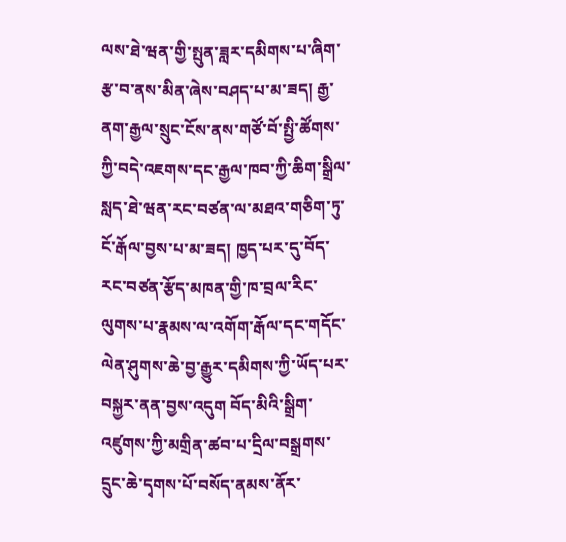ལས་ཐེ་ཝན་གྱི་སྤུན་ཟླར་དམིགས་པ་ཞིག་རྩ་བ་ནས་མིན་ཞེས་བཤད་པ་མ་ཟད། རྒྱ་ནག་རྒྱལ་སྲུང་ངོས་ནས་གཙོ་བོ་སྤྱི་ཚོགས་ཀྱི་བདེ་འཇགས་དང་རྒྱལ་ཁབ་ཀྱི་ཆིག་སྒྲིལ་སླད་ཐེ་ཝན་རང་བཙན་ལ་མཐའ་གཅིག་ཏུ་ངོ་རྒོལ་བྱས་པ་མ་ཟད། ཁྱད་པར་དུ་བོད་རང་བཙན་རྩོད་མཁན་གྱི་ཁ་བྲལ་རིང་ལུགས་པ་རྣམས་ལ་འགོག་རྒོལ་དང་གདོང་ལེན་ཤུགས་ཆེ་བྱ་རྒྱུར་དམིགས་ཀྱི་ཡོད་པར་བསྐྱར་ནན་བྱས་འདུག བོད་མིའི་སྒྲིག་འཛུགས་ཀྱི་མགྲིན་ཚབ་པ་དྲིལ་བསྒྲགས་དྲུང་ཆེ་དྭགས་པོ་བསོད་ནམས་ནོར་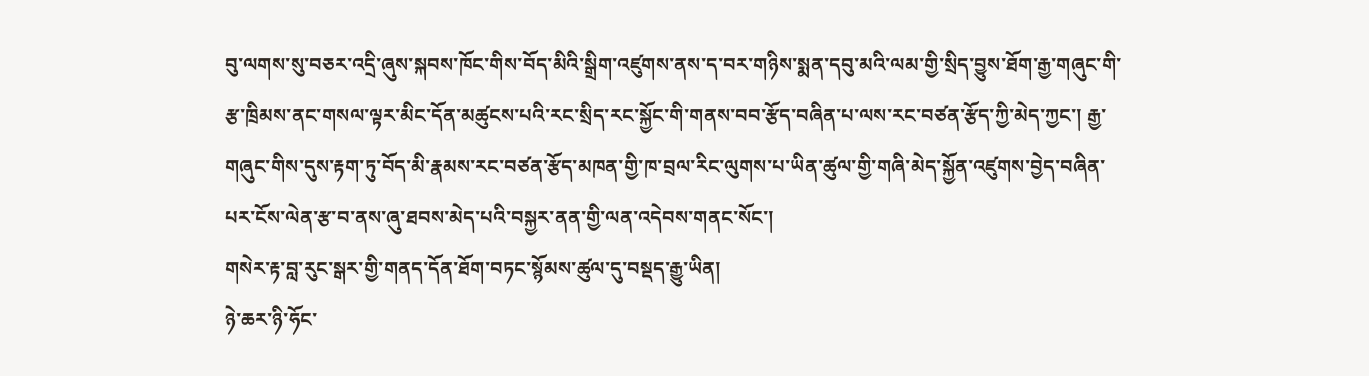བུ་ལགས་སུ་བཅར་འདྲི་ཞུས་སྐབས་ཁོང་གིས་བོད་མིའི་སྒྲིག་འཛུགས་ནས་ད་བར་གཉིས་སྨན་དབུ་མའི་ལམ་གྱི་སྲིད་བྱུས་ཐོག་རྒྱ་གཞུང་གི་རྩ་ཁྲིམས་ནང་གསལ་ལྟར་མིང་དོན་མཚུངས་པའི་རང་སྲིད་རང་སྐྱོང་གི་གནས་བབ་རྩོད་བཞིན་པ་ལས་རང་བཙན་རྩོད་ཀྱི་མེད་ཀྱང་། རྒྱ་གཞུང་གིས་དུས་རྟག་ཏུ་བོད་མི་རྣམས་རང་བཙན་རྩོད་མཁན་གྱི་ཁ་བྲལ་རིང་ལུགས་པ་ཡིན་ཚུལ་གྱི་གཞི་མེད་སྐྱོན་འཛུགས་བྱེད་བཞིན་པར་ངོས་ལེན་རྩ་བ་ནས་ཞུ་ཐབས་མེད་པའི་བསྐྱར་ནན་གྱི་ལན་འདེབས་གནང་སོང་།
གསེར་རྟ་བླ་རུང་སྒར་གྱི་གནད་དོན་ཐོག་བཏང་སྙོམས་ཚུལ་དུ་བསྡད་རྒྱུ་ཡིན།
ཉེ་ཆར་ཉི་ཧོང་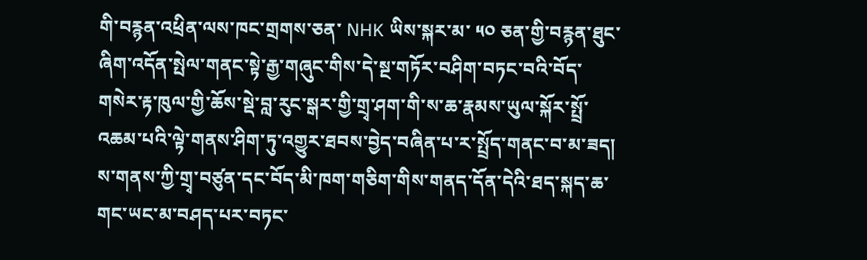གི་བརྙན་འཕྲིན་ལས་ཁང་གྲགས་ཅན་ NHK ཡིས་སྐར་མ་ ༥༠ ཅན་གྱི་བརྙན་ཐུང་ཞིག་འདོན་སྤེལ་གནང་སྟེ་རྒྱ་གཞུང་གིས་དེ་སྔ་གཏོར་བཤིག་བཏང་བའི་བོད་གསེར་རྟ་ཁུལ་གྱི་ཆོས་སྡེ་བླ་རུང་སྒར་གྱི་གྲྭ་ཤག་གི་ས་ཆ་རྣམས་ཡུལ་སྐོར་སྤྲོ་འཆམ་པའི་ལྟེ་གནས་ཤིག་ཏུ་འགྱུར་ཐབས་བྱེད་བཞིན་པ་ར་སྤྲོད་གནང་བ་མ་ཟད། ས་གནས་ཀྱི་གྲྭ་བཙུན་དང་བོད་མི་ཁག་གཅིག་གིས་གནད་དོན་དེའི་ཐད་སྐད་ཆ་གང་ཡང་མ་བཤད་པར་བཏང་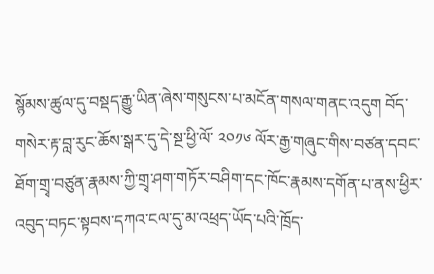སྙོམས་ཚུལ་དུ་བསྡད་རྒྱུ་ཡིན་ཞེས་གསུངས་པ་མངོན་གསལ་གནང་འདུག བོད་གསེར་རྟ་བླ་རུང་ཆོས་སྒར་དུ་དེ་སྔ་ཕྱི་ལོ་ ༢༠༡༦ ལོར་རྒྱ་གཞུང་གིས་བཙན་དབང་ཐོག་གྲྭ་བཙུན་རྣམས་ཀྱི་གྲྭ་ཤག་གཏོར་བཤིག་དང་ཁོང་རྣམས་དགོན་པ་ནས་ཕྱིར་འབུད་བཏང་སྟབས་དཀའ་ངལ་དུ་མ་འཕྲད་ཡོད་པའི་ཁྲོད་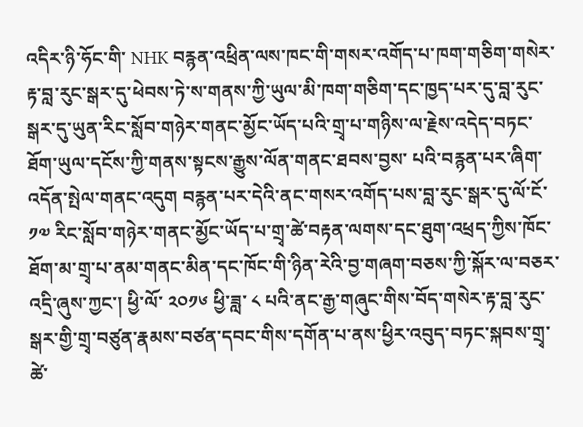འདིར་ཉི་ཧོང་གི་ NHK བརྙན་འཕྲིན་ལས་ཁང་གི་གསར་འགོད་པ་ཁག་གཅིག་གསེར་རྟ་བླ་རུང་སྒར་དུ་ཕེབས་ཏེ་ས་གནས་ཀྱི་ཡུལ་མི་ཁག་གཅིག་དང་ཁྱད་པར་དུ་བླ་རུང་སྒར་དུ་ཡུན་རིང་སློབ་གཉེར་གནང་མྱོང་ཡོད་པའི་གྲྭ་པ་གཉིས་ལ་རྗེས་འདེད་བཏང་ཐོག་ཡུལ་དངོས་ཀྱི་གནས་སྟངས་རྒྱུས་ལོན་གནང་ཐབས་བྱས་ པའི་བརྙན་པར་ཞིག་འདོན་སྤེལ་གནང་འདུག བརྙན་པར་དེའི་ནང་གསར་འགོད་པས་བླ་རུང་སྒར་དུ་ལོ་ངོ་ ༡༧ རིང་སློབ་གཉེར་གནང་མྱོང་ཡོད་པ་གྲྭ་ཚེ་བརྟན་ལགས་དང་ཐུག་འཕྲད་ཀྱིས་ཁོང་ཐོག་མ་གྲྭ་པ་ནམ་གནང་མིན་དང་ཁོང་གི་ཉིན་རེའི་བྱ་གཞག་བཅས་ཀྱི་སྐོར་ལ་བཅར་འདྲི་ཞུས་ཀྱང་། ཕྱི་ལོ་ ༢༠༡༦ ཕྱི་ཟླ་ ༨ པའི་ནང་རྒྱ་གཞུང་གིས་བོད་གསེར་རྟ་བླ་རུང་སྒར་གྱི་གྲྭ་བཙུན་རྣམས་བཙན་དབང་གིས་དགོན་པ་ནས་ཕྱིར་འབུད་བཏང་སྐབས་གྲྭ་ཚེ་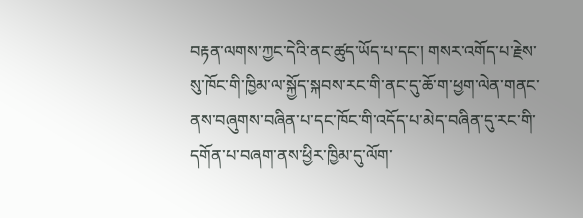བརྟན་ལགས་ཀྱང་དེའི་ནང་ཚུད་ཡོད་པ་དང་། གསར་འགོད་པ་རྗེས་སུ་ཁོང་གི་ཁྱིམ་ལ་སྐྱོད་སྐབས་རང་གི་ནང་དུ་ཆོ་ག་ཕྱག་ལེན་གནང་ནས་བཞུགས་བཞིན་པ་དང་ཁོང་གི་འདོད་པ་མེད་བཞིན་དུ་རང་གི་དགོན་པ་བཞག་ནས་ཕྱིར་ཁྱིམ་དུ་ལོག་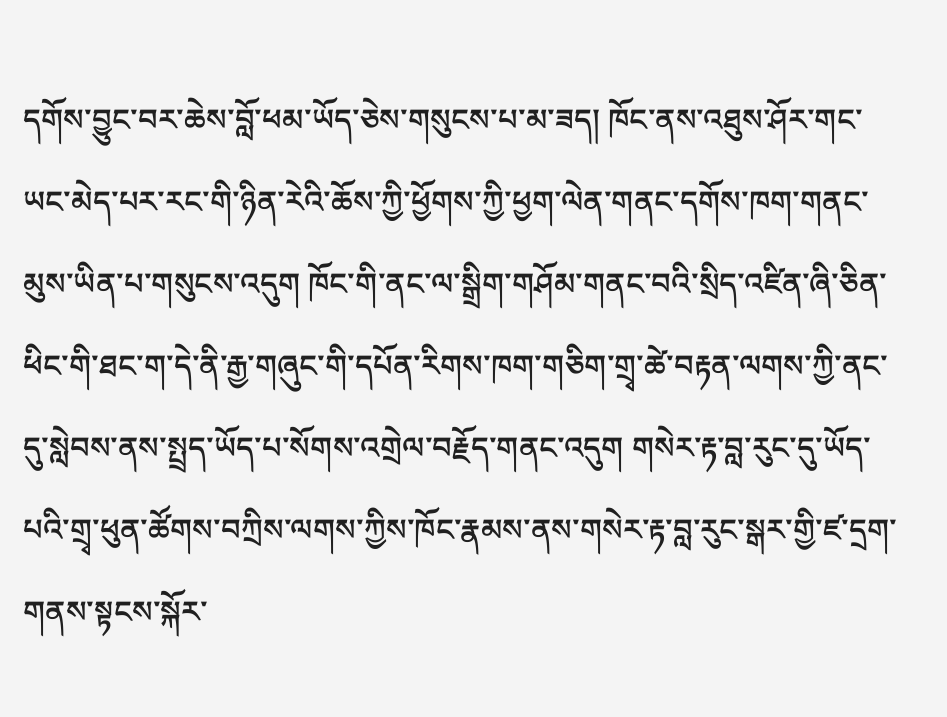དགོས་བྱུང་བར་ཆེས་བློ་ཕམ་ཡོད་ཅེས་གསུངས་པ་མ་ཟད། ཁོང་ནས་འཐུས་ཤོར་གང་ཡང་མེད་པར་རང་གི་ཉིན་རེའི་ཆོས་ཀྱི་ཕྱོགས་ཀྱི་ཕྱག་ལེན་གནང་དགོས་ཁག་གནང་མུས་ཡིན་པ་གསུངས་འདུག ཁོང་གི་ནང་ལ་སྒྲིག་གཤོམ་གནང་བའི་སྲིད་འཛིན་ཞི་ཅིན་ཕིང་གི་ཐང་ག་དེ་ནི་རྒྱ་གཞུང་གི་དཔོན་རིགས་ཁག་གཅིག་གྲྭ་ཚེ་བརྟན་ལགས་ཀྱི་ནང་དུ་སླེབས་ནས་སྤྲད་ཡོད་པ་སོགས་འགྲེལ་བརྗོད་གནང་འདུག གསེར་རྟ་བླ་རུང་དུ་ཡོད་པའི་གྲྭ་ཕུན་ཚོགས་བཀྲིས་ལགས་ཀྱིས་ཁོང་རྣམས་ནས་གསེར་རྟ་བླ་རུང་སྒར་གྱི་ཛ་དྲག་གནས་སྟངས་སྐོར་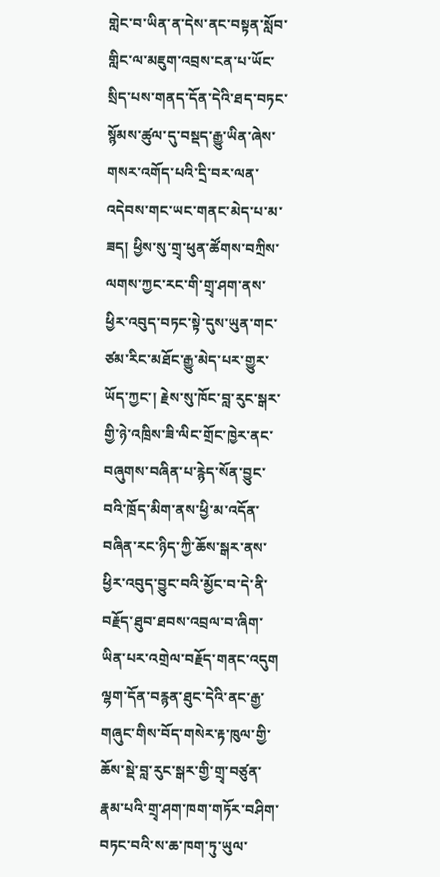གླེང་བ་ཡིན་ན་དེས་ནང་བསྟན་སློབ་གླིང་ལ་མཇུག་འབྲས་ངན་པ་ཡོང་སྲིད་པས་གནད་དོན་དེའི་ཐད་བཏང་སྙོམས་ཚུལ་དུ་བསྡད་རྒྱུ་ཡིན་ཞེས་གསར་འགོད་པའི་དྲི་བར་ལན་འདེབས་གང་ཡང་གནང་མེད་པ་མ་ཟད། ཕྱིས་སུ་གྲྭ་ཕུན་ཚོགས་བཀྲིས་ལགས་ཀྱང་རང་གི་གྲྭ་ཤག་ནས་ཕྱིར་འབུད་བཏང་སྟེ་དུས་ཡུན་གང་ཙམ་རིང་མཐོང་རྒྱུ་མེད་པར་གྱུར་ཡོད་ཀྱང་། རྗེས་སུ་ཁོང་བླ་རུང་སྒར་གྱི་ཉེ་འཁྲིས་ཟི་ལིང་གྲོང་ཁྱེར་ནང་བཞུགས་བཞིན་པ་རྙེད་སོན་བྱུང་བའི་ཁྲོད་མིག་ནས་ཕྱི་མ་འདོན་བཞིན་རང་ཉིད་ཀྱི་ཆོས་སྒར་ནས་ཕྱིར་འབུད་བྱུང་བའི་མྱོང་བ་དེ་ནི་བརྗོད་ཐུབ་ཐབས་འབྲལ་བ་ཞིག་ཡིན་པར་འགྲེལ་བརྗོད་གནང་འདུག ལྷག་དོན་བརྙན་ཐུང་དེའི་ནང་རྒྱ་གཞུང་གིས་བོད་གསེར་རྟ་ཁུལ་གྱི་ཆོས་སྡེ་བླ་རུང་སྒར་གྱི་གྲྭ་བཙུན་རྣམ་པའི་གྲྭ་ཤག་ཁག་གཏོར་བཤིག་བཏང་བའི་ས་ཆ་ཁག་ཏུ་ཡུལ་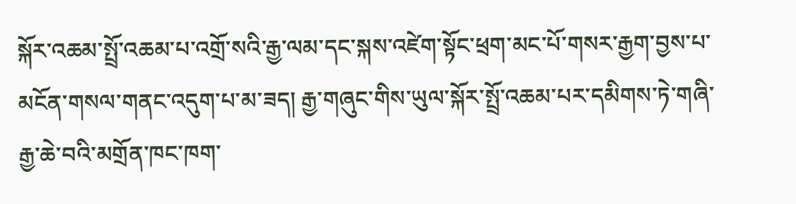སྐོར་འཆམ་སྤྲོ་འཆམ་པ་འགྲོ་སའི་རྒྱ་ལམ་དང་སྐས་འཛེག་སྟོང་ཕྲག་མང་པོ་གསར་རྒྱག་བྱས་པ་མངོན་གསལ་གནང་འདུག་པ་མ་ཟད། རྒྱ་གཞུང་གིས་ཡུལ་སྐོར་སྤྲོ་འཆམ་པར་དམིགས་ཏེ་གཞི་རྒྱ་ཆེ་བའི་མགྲོན་ཁང་ཁག་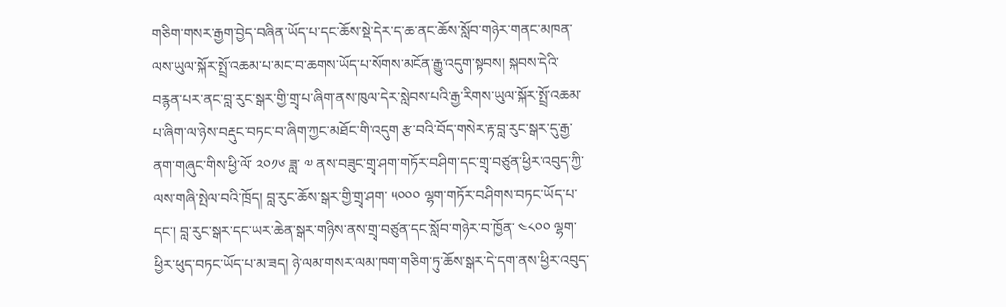གཅིག་གསར་རྒྱག་བྱེད་བཞིན་ཡོད་པ་དང་ཆོས་སྡེ་དེར་ད་ཆ་ནང་ཆོས་སློབ་གཉེར་གནང་མཁན་ལས་ཡུལ་སྐོར་སྤྲོ་འཆམ་པ་མང་བ་ཆགས་ཡོད་པ་སོགས་མངོན་རྒྱུ་འདུག་སྟབས། སྐབས་དེའི་བརྙན་པར་ནང་བླ་རུང་སྒར་གྱི་གྲྭ་པ་ཞིག་ནས་ཁུལ་དེར་སླེབས་པའི་རྒྱ་རིགས་ཡུལ་སྐོར་སྤྲོ་འཆམ་པ་ཞིག་ལ་ཉེས་བརྡུང་བཏང་བ་ཞིག་ཀྱང་མཐོང་གི་འདུག རྩ་བའི་བོད་གསེར་རྟ་བླ་རུང་སྒར་དུ་རྒྱ་ནག་གཞུང་གིས་ཕྱི་ལོ་ ༢༠༡༦ ཟླ་ ༧ ནས་བཟུང་གྲྭ་ཤག་གཏོར་བཤིག་དང་གྲྭ་བཙུན་ཕྱིར་འབུད་ཀྱི་ལས་གཞི་སྤེལ་བའི་ཁྲོད། བླ་རུང་ཆོས་སྒར་གྱི་གྲྭ་ཤག་ ༥༠༠༠ ལྷག་གཏོར་བཤིགས་བཏང་ཡོད་པ་དང་། བླ་རུང་སྒར་དང་ཡར་ཆེན་སྒར་གཉིས་ནས་གྲྭ་བཙུན་དང་སློབ་གཉེར་བ་ཁྱོན་ ༤༨༠༠ ལྷག་ཕྱིར་ཕུད་བཏང་ཡོད་པ་མ་ཟད། ཉེ་ལམ་གསར་ལམ་ཁག་གཅིག་ཏུ་ཆོས་སྒར་དེ་དག་ནས་ཕྱིར་འབུད་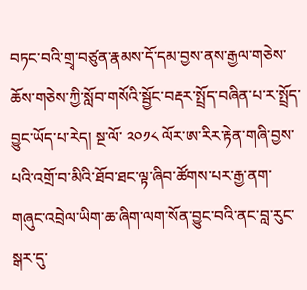བཏང་བའི་གྲྭ་བཙུན་རྣམས་དོ་དམ་བྱས་ནས་རྒྱལ་གཅེས་ཆོས་གཅེས་ཀྱི་སློབ་གསོའི་སྦྱོང་བརྡར་སྤྲོད་བཞིན་པ་ར་སྤྲོད་བྱུང་ཡོད་པ་རེད། སྔ་ལོ་ ༢༠༡༨ ལོར་ཨ་རིར་རྟེན་གཞི་བྱས་པའི་འགྲོ་བ་མིའི་ཐོབ་ཐང་ལྟ་ཞིབ་ཚོགས་པར་རྒྱ་ནག་གཞུང་འབྲེལ་ཡིག་ཆ་ཞིག་ལག་སོན་བྱུང་བའི་ནང་བླ་རུང་སྒར་དུ་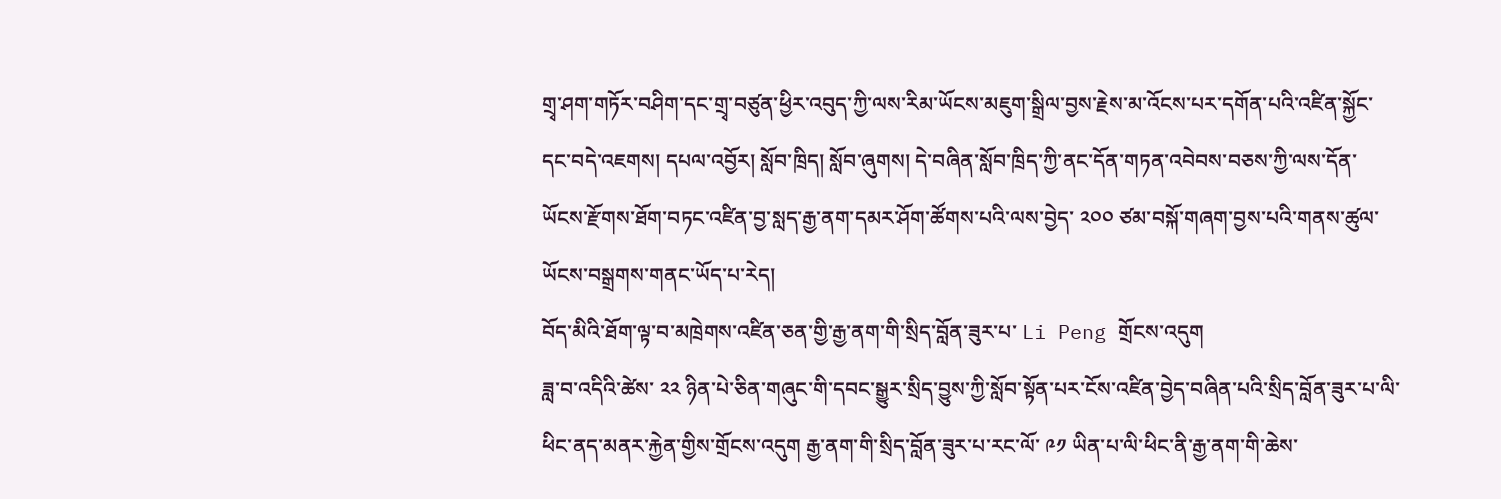གྲྭ་ཤག་གཏོར་བཤིག་དང་གྲྭ་བཙུན་ཕྱིར་འབུད་ཀྱི་ལས་རིམ་ཡོངས་མཇུག་སྒྲིལ་བྱས་རྗེས་མ་འོངས་པར་དགོན་པའི་འཛིན་སྐྱོང་དང་བདེ་འཇགས། དཔལ་འབྱོར། སློབ་ཁྲིད། སློབ་ཞུགས། དེ་བཞིན་སློབ་ཁྲིད་ཀྱི་ནང་དོན་གཏན་འབེབས་བཅས་ཀྱི་ལས་དོན་ཡོངས་རྫོགས་ཐོག་བཏང་འཛིན་བྱ་སླད་རྒྱ་ནག་དམར་ཤོག་ཚོགས་པའི་ལས་བྱེད་ ༢༠༠ ཙམ་བསྐོ་གཞག་བྱས་པའི་གནས་ཚུལ་ཡོངས་བསྒྲགས་གནང་ཡོད་པ་རེད།
བོད་མིའི་ཐོག་ལྟ་བ་མཁྲེགས་འཛིན་ཅན་གྱི་རྒྱ་ནག་གི་སྲིད་བློན་ཟུར་པ་ Li Peng གྲོངས་འདུག
ཟླ་བ་འདིའི་ཚེས་ ༢༢ ཉིན་པེ་ཅིན་གཞུང་གི་དབང་སྒྱུར་སྲིད་བྱུས་ཀྱི་སློབ་སྟོན་པར་ངོས་འཛིན་བྱེད་བཞིན་པའི་སྲིད་བློན་ཟུར་པ་ལི་ཕིང་ནད་མནར་རྐྱེན་གྱིས་གྲོངས་འདུག རྒྱ་ནག་གི་སྲིད་བློན་ཟུར་པ་རང་ལོ་ ༩༡ ཡིན་པ་ལི་ཕིང་ནི་རྒྱ་ནག་གི་ཆེས་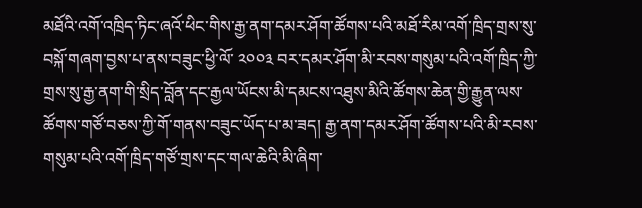མཐོའི་འགོ་འཁྲིད་ཏིང་ཞའོ་ཕིང་གིས་རྒྱ་ནག་དམར་ཤོག་ཚོགས་པའི་མཐོ་རིམ་འགོ་ཁྲིད་གྲས་སུ་བསྐོ་གཞག་བྱས་པ་ནས་བཟུང་ཕྱི་ལོ་ ༢༠༠༣ བར་དམར་ཤོག་མི་རབས་གསུམ་པའི་འགོ་ཁྲིད་ཀྱི་གྲས་སུ་རྒྱ་ནག་གི་སྲིད་བློན་དང་རྒྱལ་ཡོངས་མི་དམངས་འཐུས་མིའི་ཚོགས་ཆེན་གྱི་རྒྱུན་ལས་ཚོགས་གཙོ་བཅས་ཀྱི་གོ་གནས་བཟུང་ཡོད་པ་མ་ཟད། རྒྱ་ནག་དམར་ཤོག་ཚོགས་པའི་མི་རབས་གསུམ་པའི་འགོ་ཁྲིད་གཙོ་གྲས་དང་གལ་ཆེའི་མི་ཞིག་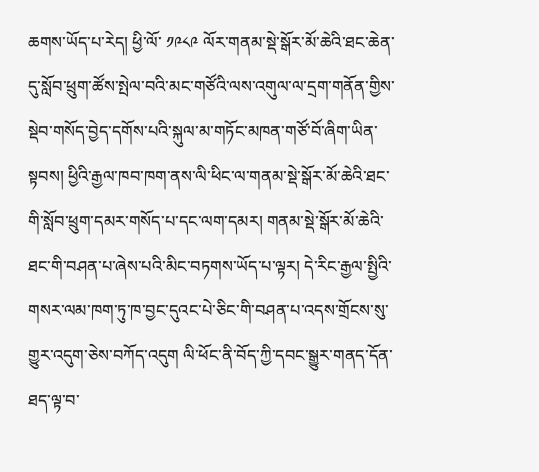ཆགས་ཡོད་པ་རེད། ཕྱི་ལོ་ ༡༩༨༩ ལོར་གནམ་སྡེ་སྒོར་མོ་ཆེའི་ཐང་ཆེན་དུ་སློབ་ཕྲུག་ཚོས་སྤེལ་བའི་མང་གཙོའི་ལས་འགུལ་ལ་དྲག་གནོན་གྱིས་སྡེབ་གསོད་བྱེད་དགོས་པའི་སྐུལ་མ་གཏོང་མཁན་གཙོ་བོ་ཞིག་ཡིན་སྟབས། ཕྱིའི་རྒྱལ་ཁབ་ཁག་ནས་ལི་ཕིང་ལ་གནམ་སྡེ་སྒོར་མོ་ཆེའི་ཐང་གི་སློབ་ཕྲུག་དམར་གསོད་པ་དང་ལག་དམར། གནམ་སྡེ་སྒོར་མོ་ཆེའི་ཐང་གི་བཤན་པ་ཞེས་པའི་མིང་བཏགས་ཡོད་པ་ལྟར། དེ་རིང་རྒྱལ་སྤྱིའི་གསར་ལམ་ཁག་ཏུ་ཁ་བྱང་དུའང་པེ་ཅིང་གི་བཤན་པ་འདས་གྲོངས་སུ་གྱུར་འདུག་ཅེས་བཀོད་འདུག ལི་ཕོང་ནི་བོད་ཀྱི་དབང་སྒྱུར་གནད་དོན་ཐད་ལྟ་བ་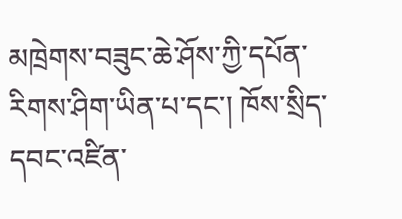མཁྲེགས་བཟུང་ཆེ་ཤོས་ཀྱི་དཔོན་རིགས་ཤིག་ཡིན་པ་དང་། ཁོས་སྲིད་དབང་འཛིན་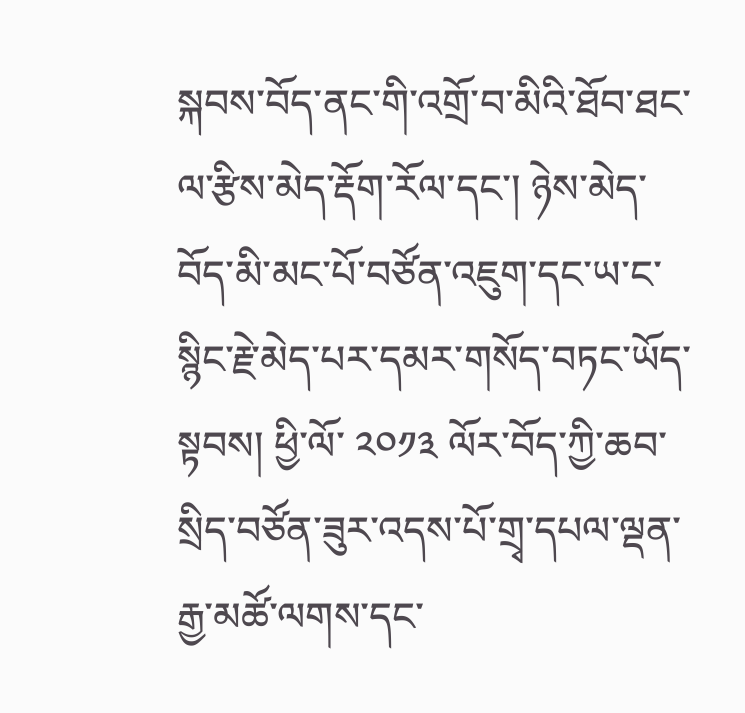སྐབས་བོད་ནང་གི་འགྲོ་བ་མིའི་ཐོབ་ཐང་ལ་རྩིས་མེད་རྡོག་རོལ་དང་། ཉེས་མེད་བོད་མི་མང་པོ་བཙོན་འཇུག་དང་ཡ་ང་སྙིང་རྗེ་མེད་པར་དམར་གསོད་བཏང་ཡོད་སྟབས། ཕྱི་ལོ་ ༢༠༡༣ ལོར་བོད་ཀྱི་ཆབ་སྲིད་བཙོན་ཟུར་འདས་པོ་གྲྭ་དཔལ་ལྡན་རྒྱ་མཚོ་ལགས་དང་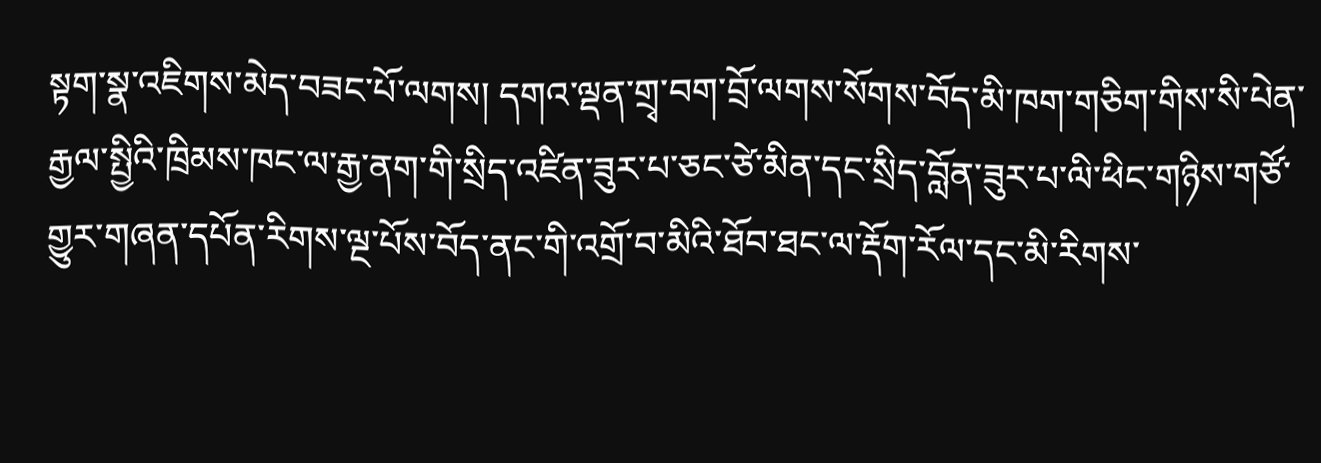སྟག་སྣ་འཇིགས་མེད་བཟང་པོ་ལགས། དགའ་ལྡན་གྲྭ་བག་བྲོ་ལགས་སོགས་བོད་མི་ཁག་གཅིག་གིས་སི་པེན་རྒྱལ་སྤྱིའི་ཁྲིམས་ཁང་ལ་རྒྱ་ནག་གི་སྲིད་འཛིན་ཟུར་པ་ཅང་ཙེ་མིན་དང་སྲིད་བློན་ཟུར་པ་ལི་ཕིང་གཉིས་གཙོ་གྱུར་གཞན་དཔོན་རིགས་ལྔ་པོས་བོད་ནང་གི་འགྲོ་བ་མིའི་ཐོབ་ཐང་ལ་རྡོག་རོལ་དང་མི་རིགས་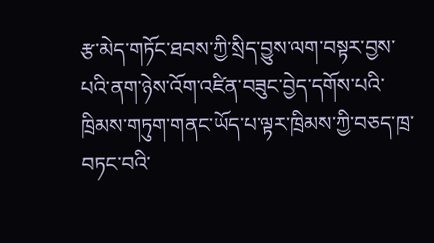རྩ་མེད་གཏོང་ཐབས་ཀྱི་སྲིད་བྱུས་ལག་བསྟར་བྱས་པའི་ནག་ཉེས་འོག་འཛིན་བཟུང་བྱེད་དགོས་པའི་ཁྲིམས་གཏུག་གནང་ཡོད་པ་ལྟར་ཁྲིམས་ཀྱི་བཅད་ཁྲ་བཏང་བའི་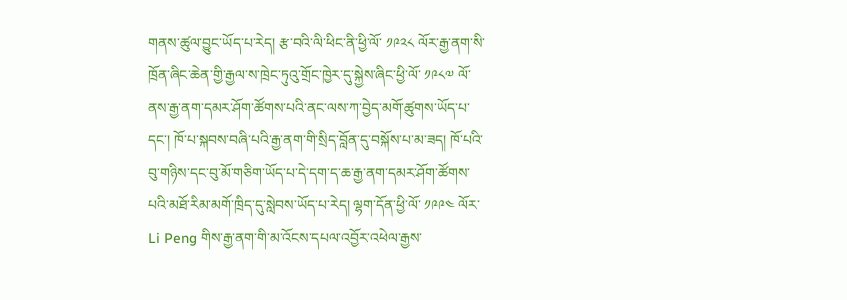གནས་ཚུལ་བྱུང་ཡོད་པ་རེད། རྩ་བའི་ལི་ཕིང་ནི་ཕྱི་ལོ་ ༡༩༢༨ ལོར་རྒྱ་ནག་སི་ཁྲོན་ཞིང་ཆེན་གྱི་རྒྱལ་ས་ཁྲེང་ཏུའུ་གྲོང་ཁྱེར་དུ་སྐྱེས་ཞིང་ཕྱི་ལོ་ ༡༩༨༧ ལོ་ནས་རྒྱ་ནག་དམར་ཤོག་ཚོགས་པའི་ནང་ལས་ཀ་བྱེད་མགོ་ཚུགས་ཡོད་པ་དང་། ཁོ་པ་སྐབས་བཞི་པའི་རྒྱ་ནག་གི་སྲིད་བློན་དུ་བསྐོས་པ་མ་ཟད། ཁོ་པའི་བུ་གཉིས་དང་བུ་མོ་གཅིག་ཡོད་པ་དེ་དག་ད་ཆ་རྒྱ་ནག་དམར་ཤོག་ཚོགས་པའི་མཐོ་རིམ་མགོ་ཁྲིད་དུ་སླེབས་ཡོད་པ་རེད། ལྷག་དོན་ཕྱི་ལོ་ ༡༩༩༤ ལོར་ Li Peng གིས་རྒྱ་ནག་གི་མ་འོངས་དཔལ་འབྱོར་འཕེལ་རྒྱས་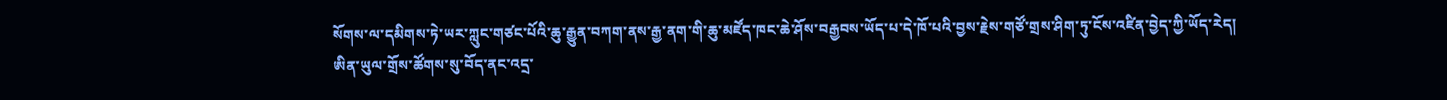སོགས་ལ་དམིགས་ཏེ་ཡར་ཀླུང་གཙང་པོའི་ཆུ་རྒྱུན་བཀག་ནས་རྒྱ་ནག་གི་ཆུ་མཛོད་ཁང་ཆེ་ཤོས་བརྒྱབས་ཡོད་པ་དེ་ཁོ་པའི་བྱས་རྗེས་གཙོ་གྲས་ཤིག་ཏུ་ངོས་འཛིན་བྱེད་ཀྱི་ཡོད་རེད།
ཨིན་ཡུལ་གྲོས་ཚོགས་སུ་བོད་ནང་འདྲ་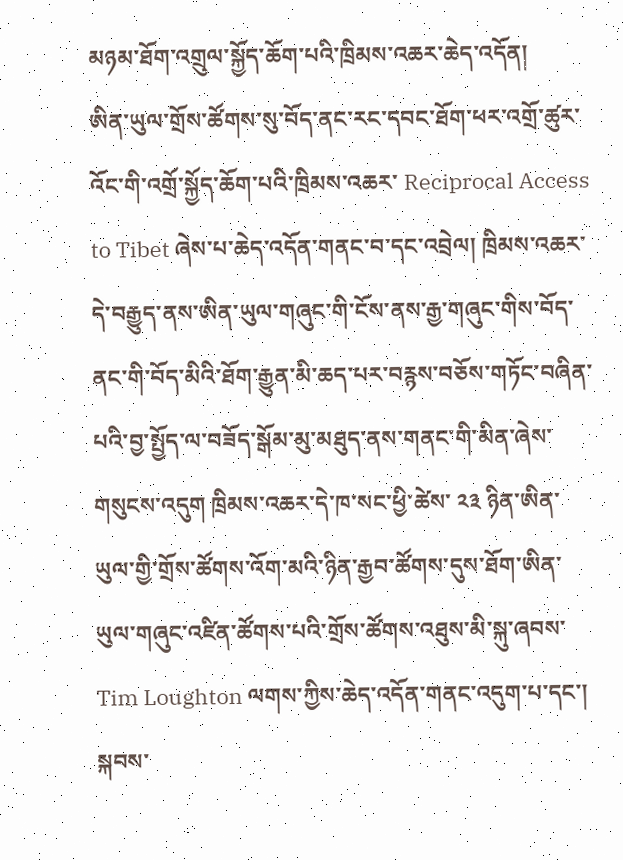མཉམ་ཐོག་འགྲུལ་སྐྱོད་ཆོག་པའི་ཁྲིམས་འཆར་ཆེད་འདོན།
ཨིན་ཡུལ་གྲོས་ཚོགས་སུ་བོད་ནང་རང་དབང་ཐོག་ཕར་འགྲོ་ཚུར་འོང་གི་འགྲོ་སྐྱོད་ཆོག་པའི་ཁྲིམས་འཆར་ Reciprocal Access to Tibet ཞེས་པ་ཆེད་འདོན་གནང་བ་དང་འབྲེལ། ཁྲིམས་འཆར་དེ་བརྒྱུད་ནས་ཨིན་ཡུལ་གཞུང་གི་ངོས་ནས་རྒྱ་གཞུང་གིས་བོད་ནང་གི་བོད་མིའི་ཐོག་རྒྱུན་མི་ཆད་པར་བརྙས་བཅོས་གཏོང་བཞིན་པའི་བྱ་སྤྱོད་ལ་བཟོད་སྒོམ་མུ་མཐུད་ནས་གནང་གི་མིན་ཞེས་གསུངས་འདུག ཁྲིམས་འཆར་དེ་ཁ་སང་ཕྱི་ཚེས་ ༢༣ ཉིན་ཨིན་ཡུལ་གྱི་གྲོས་ཚོགས་འོག་མའི་ཉིན་རྒྱབ་ཚོགས་དུས་ཐོག་ཨིན་ཡུལ་གཞུང་འཛིན་ཚོགས་པའི་གྲོས་ཚོགས་འཐུས་མི་སྐུ་ཞབས་ Tim Loughton ལགས་ཀྱིས་ཆེད་འདོན་གནང་འདུག་པ་དང་། སྐབས་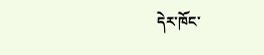དེར་ཁོང་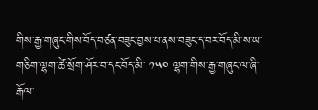གིས་རྒྱ་གཞུང་གིས་བོད་བཙན་བཟུང་བྱས་པ་ནས་བཟུང་ད་བར་བོད་མི་ས་ཡ་གཅིག་ལྷག་ཚེ་སྲོག་ཤོར་བ་དང་བོད་མི་ ༡༥༠ ལྷག་གིས་རྒྱ་གཞུང་ལ་ཞི་རྒོལ་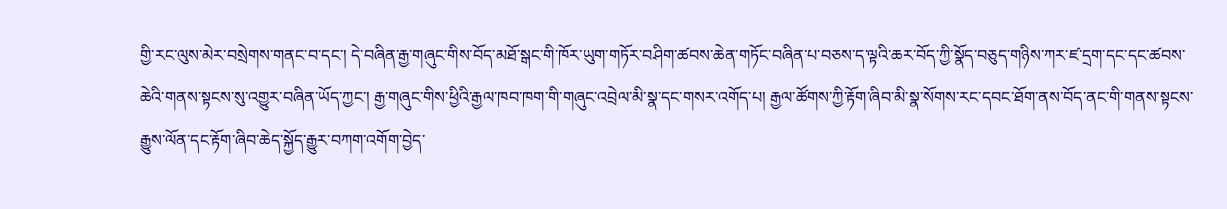གྱི་རང་ལུས་མེར་བསྲེགས་གནང་བ་དང་། དེ་བཞིན་རྒྱ་གཞུང་གིས་བོད་མཐོ་སྒང་གི་ཁོར་ཡུག་གཏོར་བཤིག་ཚབས་ཆེན་གཏོང་བཞིན་པ་བཅས་ད་ལྟའི་ཆར་བོད་ཀྱི་སྣོད་བཅུད་གཉིས་ཀར་ཛ་དྲག་དང་དང་ཚབས་ཆེའི་གནས་སྟངས་སུ་འགྱུར་བཞིན་ཡོད་ཀྱང་། རྒྱ་གཞུང་གིས་ཕྱིའི་རྒྱལ་ཁབ་ཁག་གི་གཞུང་འབྲེལ་མི་སྣ་དང་གསར་འགོད་པ། རྒྱལ་ཚོགས་ཀྱི་རྟོག་ཞིབ་མི་སྣ་སོགས་རང་དབང་ཐོག་ནས་བོད་ནང་གི་གནས་སྟངས་རྒྱུས་ལོན་དང་རྟོག་ཞིབ་ཆེད་སྐྱོད་རྒྱུར་བཀག་འགོག་བྱེད་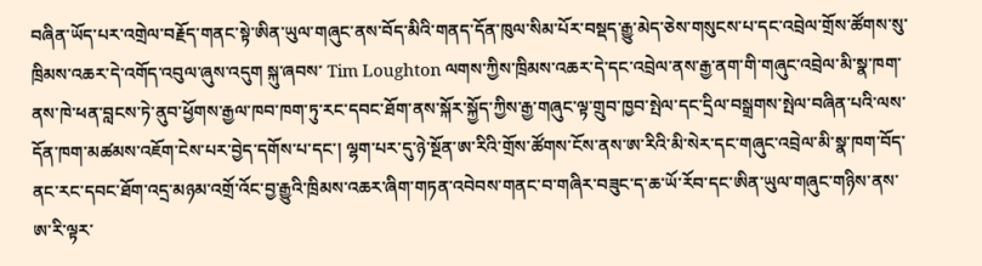བཞིན་ཡོད་པར་འགྲེལ་བརྗོད་གནང་སྟེ་ཨིན་ཡུལ་གཞུང་ནས་བོད་མིའི་གནད་དོན་ཁུལ་སིམ་པོར་བསྡད་རྒྱུ་མེད་ཅེས་གསུངས་པ་དང་འབྲེལ་གྲོས་ཚོགས་སུ་ཁྲིམས་འཆར་དེ་འགོད་འབུལ་ཞུས་འདུག སྐུ་ཞབས་ Tim Loughton ལགས་ཀྱིས་ཁྲིམས་འཆར་དེ་དང་འབྲེལ་ནས་རྒྱ་ནག་གི་གཞུང་འབྲེལ་མི་སྣ་ཁག་ནས་ཁེ་ཕན་བླངས་ཏེ་ནུབ་ཕྱོགས་རྒྱལ་ཁབ་ཁག་ཏུ་རང་དབང་ཐོག་ནས་སྐོར་སྐྱོད་ཀྱིས་རྒྱ་གཞུང་ལྟ་གྲུབ་ཁྱབ་སྤེལ་དང་དྲིལ་བསྒྲགས་སྤེལ་བཞིན་པའི་ལས་དོན་ཁག་མཚམས་འཇོག་ངེས་པར་བྱེད་དགོས་པ་དང་། ལྷག་པར་དུ་ཉེ་སྔོན་ཨ་རིའི་གྲོས་ཚོགས་ངོས་ནས་ཨ་རིའི་མི་སེར་དང་གཞུང་འབྲེལ་མི་སྣ་ཁག་བོད་ནང་རང་དབང་ཐོག་འདྲ་མཉམ་འགྲོ་འོང་བྱ་རྒྱུའི་ཁྲིམས་འཆར་ཞིག་གཏན་འབེབས་གནང་བ་གཞིར་བཟུང་ད་ཆ་ཡོ་རོབ་དང་ཨིན་ཡུལ་གཞུང་གཉིས་ནས་ཨ་རི་ལྟར་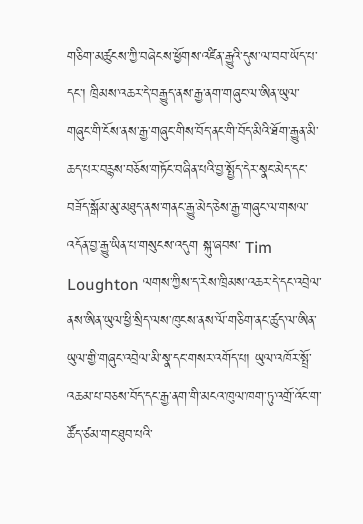གཅིག་མཚུངས་ཀྱི་བཞེངས་ཕྱོགས་འཛིན་རྒྱུའི་དུས་ལ་བབ་ཡོད་པ་དང་། ཁྲིམས་འཆར་དེ་བརྒྱུད་ནས་རྒྱ་ནག་གཞུང་ལ་ཨིན་ཡུལ་གཞུང་གི་ངོས་ནས་རྒྱ་གཞུང་གིས་བོད་ནང་གི་བོད་མིའི་ཐོག་རྒྱུན་མི་ཆད་པར་བརྙས་བཅོས་གཏོང་བཞིན་པའི་བྱ་སྤྱོད་དེར་སྣང་མེད་དང་བཟོད་སྒོམ་མུ་མཐུད་ནས་གནང་རྒྱུ་མེད་ཅེས་རྒྱ་གཞུང་ལ་གསལ་འདོན་བྱ་རྒྱུ་ཡིན་པ་གསུངས་འདུག སྐུ་ཞབས་ Tim Loughton ལགས་ཀྱིས་ད་རེས་ཁྲིམས་འཆར་དེ་དང་འབྲེལ་ནས་ཨིན་ཡུལ་ཕྱི་སྲིད་ལས་ཁུངས་ནས་ལོ་གཅིག་ནང་ཚུད་ལ་ཨིན་ཡུལ་གྱི་གཞུང་འབྲེལ་མི་སྣ་དང་གསར་འགོད་པ། ཡུལ་འཁོར་སྤྲོ་འཆམ་པ་བཅས་བོད་དང་རྒྱ་ནག་གི་མངའ་ཁུལ་ཁག་ཏུ་འགྲོ་འོང་ག་ཚོད་ཙམ་གང་ཐུབ་པའི་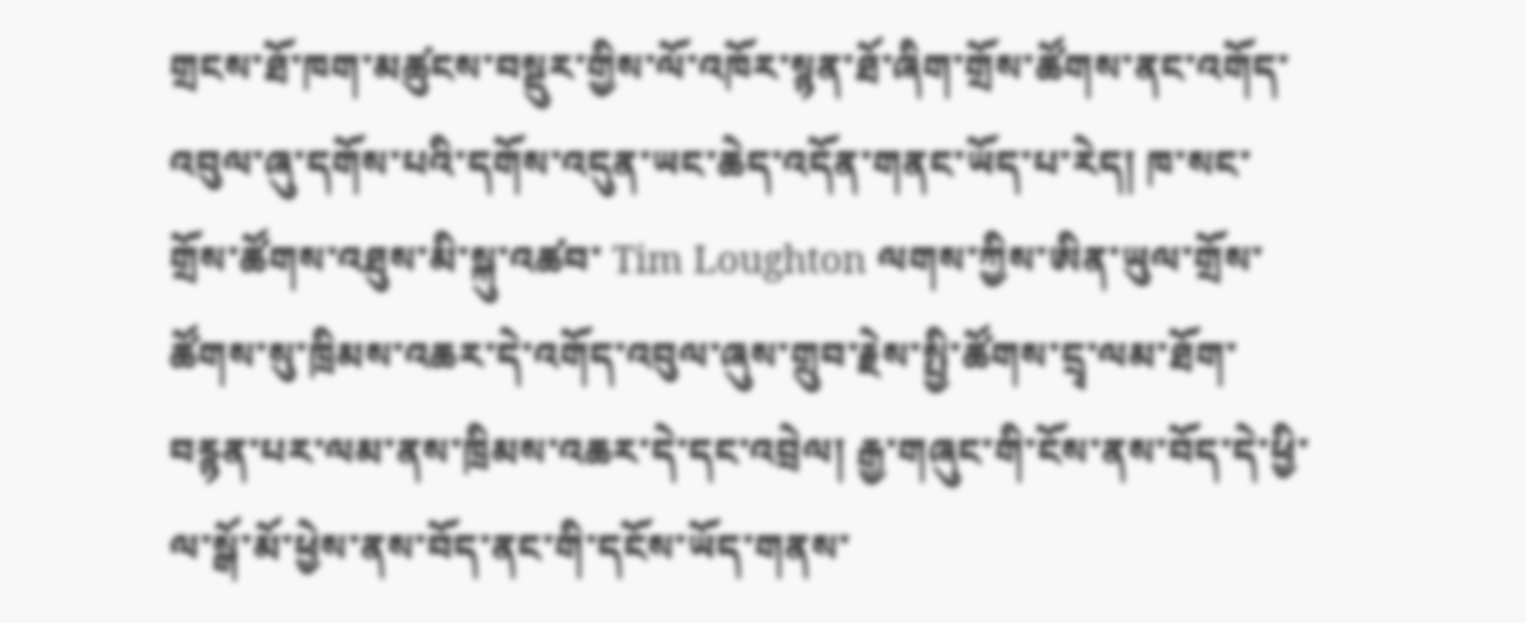གྲངས་ཐོ་ཁག་མཚུངས་བསྡུར་གྱིས་ལོ་འཁོར་སྙན་ཐོ་ཞིག་གྲོས་ཚོགས་ནང་འགོད་འབུལ་ཞུ་དགོས་པའི་དགོས་འདུན་ཡང་ཆེད་འདོན་གནང་ཡོད་པ་རེད། ཁ་སང་གྲོས་ཚོགས་འཐུས་མི་སྐུ་འཚབ་ Tim Loughton ལགས་ཀྱིས་ཨིན་ཡུལ་གྲོས་ཚོགས་སུ་ཁྲིམས་འཆར་དེ་འགོད་འབུལ་ཞུས་གྲུབ་རྗེས་སྤྱི་ཚོགས་དྲྭ་ལམ་ཐོག་བརྙན་པར་ལམ་ནས་ཁྲིམས་འཆར་དེ་དང་འབྲེལ། རྒྱ་གཞུང་གི་ངོས་ནས་བོད་དེ་ཕྱི་ལ་སྒོ་མོ་ཕྱེས་ནས་བོད་ནང་གི་དངོས་ཡོད་གནས་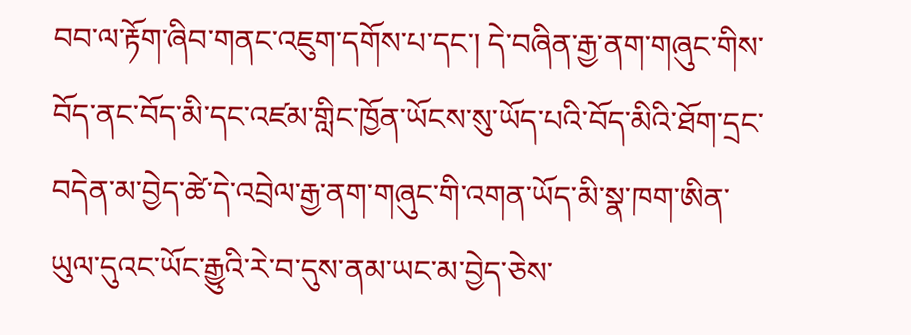བབ་ལ་རྟོག་ཞིབ་གནང་འཇུག་དགོས་པ་དང་། དེ་བཞིན་རྒྱ་ནག་གཞུང་གིས་བོད་ནང་བོད་མི་དང་འཛམ་གླིང་ཁྱོན་ཡོངས་སུ་ཡོད་པའི་བོད་མིའི་ཐོག་དྲང་བདེན་མ་བྱེད་ཚེ་དེ་འབྲེལ་རྒྱ་ནག་གཞུང་གི་འགན་ཡོད་མི་སྣ་ཁག་ཨིན་ཡུལ་དུའང་ཡོང་རྒྱུའི་རེ་བ་དུས་ནམ་ཡང་མ་བྱེད་ཅེས་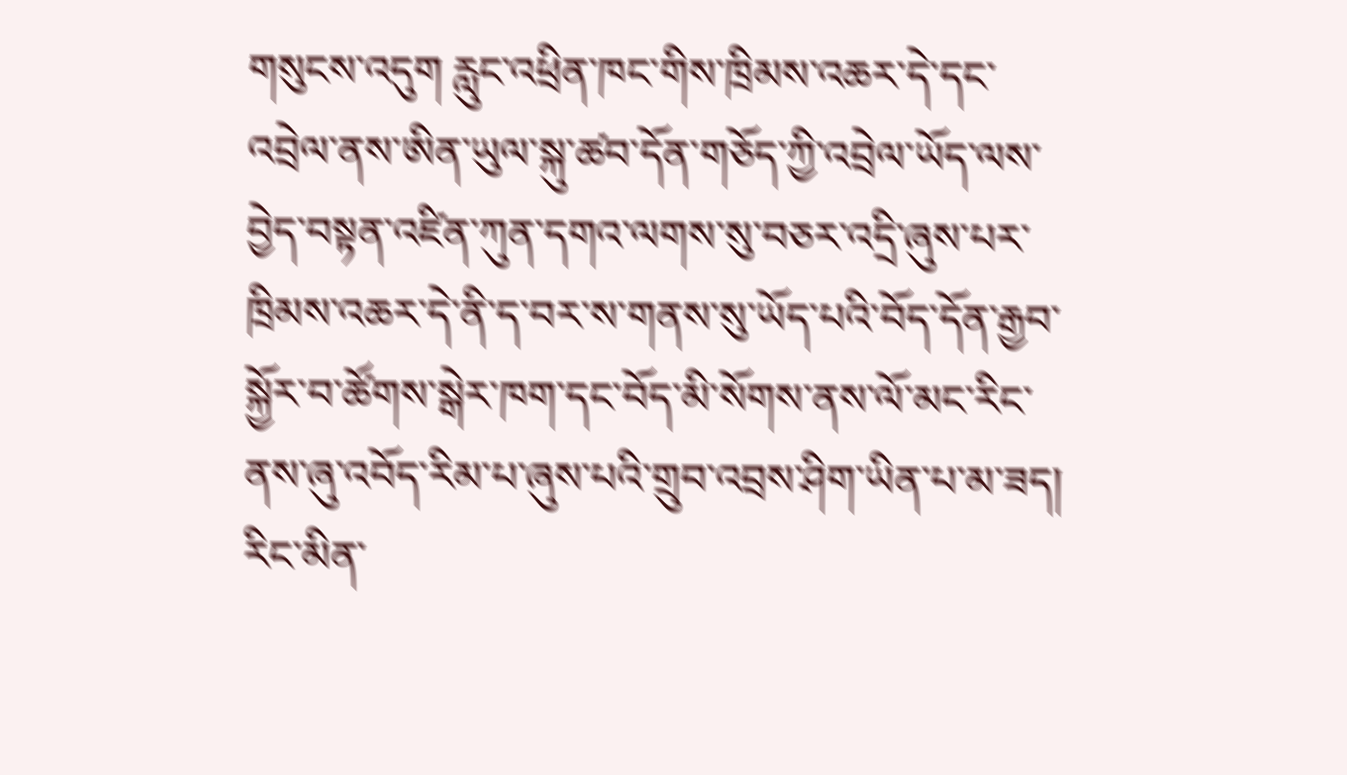གསུངས་འདུག རླུང་འཕྲིན་ཁང་གིས་ཁྲིམས་འཆར་དེ་དང་འབྲེལ་ནས་ཨིན་ཡུལ་སྐུ་ཚབ་དོན་གཅོད་ཀྱི་འབྲེལ་ཡོད་ལས་བྱེད་བསྟན་འཛིན་ཀུན་དགའ་ལགས་སུ་བཅར་འདྲི་ཞུས་པར་ཁྲིམས་འཆར་དེ་ནི་ད་བར་ས་གནས་སུ་ཡོད་པའི་བོད་དོན་རྒྱབ་སྐྱོར་བ་ཚོགས་སྒེར་ཁག་དང་བོད་མི་སོགས་ནས་ལོ་མང་རིང་ནས་ཞུ་འབོད་རིམ་པ་ཞུས་པའི་གྲུབ་འབྲས་ཤིག་ཡིན་པ་མ་ཟད། རིང་མིན་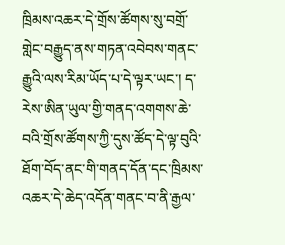ཁྲིམས་འཆར་དེ་གྲོས་ཚོགས་སུ་བགྲོ་གླེང་བརྒྱུད་ནས་གཏན་འབེབས་གནང་རྒྱུའི་ལས་རིམ་ཡོད་པ་དེ་ལྟར་ཡང་། ད་རེས་ཨིན་ཡུལ་གྱི་གནད་འགགས་ཆེ་བའི་གྲོས་ཚོགས་ཀྱི་དུས་ཚོད་དེ་ལྟ་བུའི་ཐོག་བོད་ནང་གི་གནད་དོན་དང་ཁྲིམས་འཆར་དེ་ཆེད་འདོན་གནང་བ་ནི་རྒྱལ་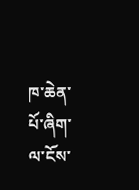ཁ་ཆེན་པོ་ཞིག་ལ་ངོས་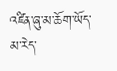འཛིན་ཞུ་མ་ཆོག་ཡོད་མ་རེད་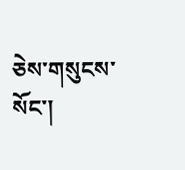ཅེས་གསུངས་སོང་།